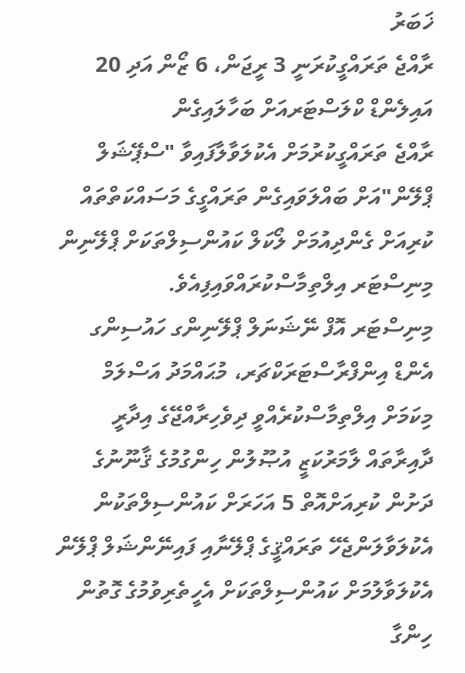ޚަބަރު
ރާއްޖެ ތަރައްގީކުރަނީ 3 ރީޖަން، 6 ޒޯން އަދި 20 އައިލެންޑް ކްލަސްޓަރއަށް ބަހާލައިގެން
ރާއްޖެ ތަރައްގީކުރުމަށް އެކުލަވާލާފައިވާ "ސްޕޭޝަލް ޕްލޭން"އަށް ބައްލަވައިގެން ތަރައްގީގެ މަސައްކަތްތައް ކުރިއަށް ގެންދިއުމަށް ލޯކަލް ކައުންސިލްތަކަށް ޕްލޭނިން މިނިސްޓަރ އިލްތިމާސްކުރައްވައިފިއެވެ.
މިނިސްޓަރ އޮފް ނޭޝަނަލް ޕްލޭނިންގ ހައުސިންގ އެންޑް އިންފްރާސްޓަރަކްޗަރ، މުޙައްމަދު އަސްލަމް މިކަމަށް އިލްތިމާސްކުރެއްވީ ދިވެހިރާއްޖޭގެ އިދާރީ ދާއިރާތައް ލާމަރުކަޒީ އުޞޫލުން ހިންގުމުގެ ޤާނޫނުގެ ދަށުން ކުރިއަށްއޮތް 5 އަހަރަށް ކައުންސިލްތަކުން އެކުލަވާލަންޖެހޭ ތަރައްޤީގެ ޕްލޭނާއި ފައިނޭންޝަލް ޕްލޭން އެކުލަވާލުމަށް ކައުންސިލްތަކަށް އެހީތެރިވުމުގެ ގޮތުން ހިންގާ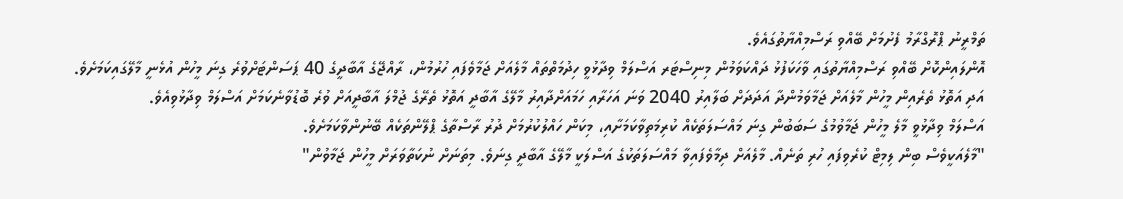ތަމްރީނު ޕްރޮގްރާމު ފެށުމަށް ބޭއްވި ރަސްމިއްޔާތުގައެވެ.
އޮންލައިންކޮށް ބޭއްވި ރަސްމިއްޔާތުގައި ވާހަކަފުޅު ދައްކަވަމުން މިނިސްޓަރ އަސްލަމް ވިދާޅުވީ ހިދުމަތްތައް މާލެއަށް ޖަމާވެފައި ހުރުމުން، ރާއްޖޭގެ އާބާދީގެ 40 ޕަސަންޓަށްވުރެ ގިނަ މީހުން އުޅެނީ މާލޭގައިކަމަށެވެ. އަދި އަތޮޅު ތެރެއިން މީހުން މާލެއަށް ޖަމާވަމުންދާ އަދަދަށް ބަލާއިރު 2040 ވަނަ އަހަރާއި ހަމައަށްދާއިރު މާލޭގެ އާބާދީ އަތޮޅު ތެރޭގެ ޖުމްލަ އާބާދީއަށް ވުރެ ބޮޑުވާނެކަމަށް އަސްލަމް ވިދާޅުވިއެވެ.
އަސްލަމް ވިދާޅުވީ މާލެ މީހުން ޖަމާވުމުގެ ސަބަބުން ގިނަ މައްސަލަތަކެއް ކުރިމަތިވާކަމަށާއި، މިކަން ހައްލުކުރުމަށް ދުރު ރާސްތާގެ ޕްލޭންތަކެއް ބޭނުންވާކަމަށެވެ.
"މާލެއަކީވެސް ބިން ލިމިޓް ކުރެވިފައި ހުރި ތަނެއް. މާލެއަށް ދިމާވެފައިވާ މައްސަލަތަކުގެ އަސްލަކީ މާލޭގެ އާބާދީ ގިނަވެ. މިތަނަށް ނުކަތާވަރަށް މީހުން ޖަމާވުން"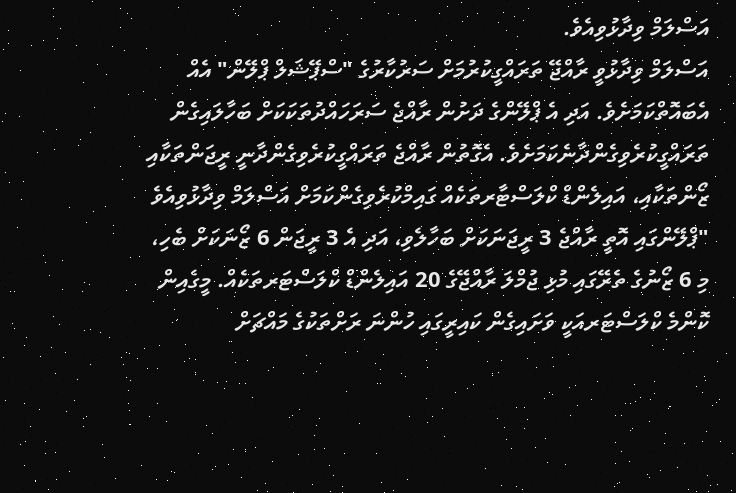އަސްލަމް ވިދާޅުވިއެވެ.
އަސްލަމް ވިދާޅުވީ ރާއްޖޭ ތަރައްގީކުރުމަށް ސަރުކާރުގެ "ސްޕޭޝަލް ޕްލޭން" އެއް އެބައޮތްކަމަށެވެ. އަދި އެ ޕްލޭންގެ ދަށުން ރާއްޖެ ސަރަހައްދުތަކަކަށް ބަހާލައިގެން ތަރައްގީކުރެވިގެންދާނެކަމަށެވެ. އެގޮތުން ރާއްޖެ ތަރައްގީކުރެވިގެންދާނީ ރީޖަންތަކާއި ޒޯންތަކާއި، އައިލެންޑް ކްލަސްޓާރތަކެއް ގައިމްކުރެވިގެންކަމަށް އަސްލަމް ވިދާޅުވިއެވެ
"ޕްލޭންގައި އޮތީ ރާއްޖެ 3 ރީޖަނަކަށް ބަހާލެވި، އަދި އެ 3 ރީޖަން 6 ޒޯނަކަށް ބެހި، މި 6 ޒޯނުގެ ތެރޭގައި މުޅި ޖުމްލަ ރާއްޖޭގެ 20 އައިލެންޑް ކްލަސްޓަރތަކެއް. މީގެއިން ކޮންމެ ކްލަސްޓަރއަކީ ވަށައިގެން ކައިރީގައި ހުންނަ ރަށްތަކުގެ މައްޗަށް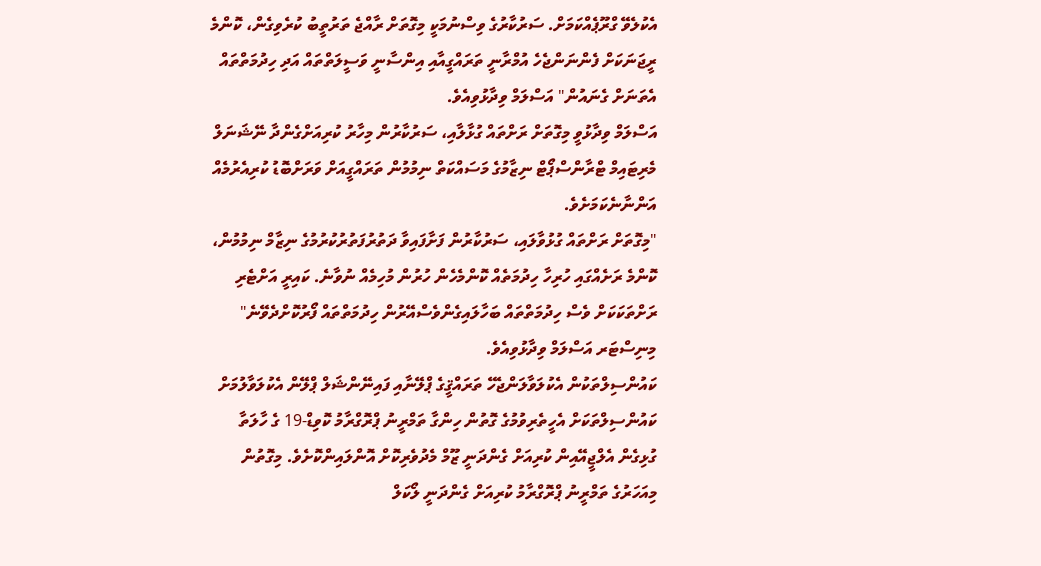އެކުލެވޭ ގްރޫޕެއްކަމަށް. ސަރުކާރުގެ ވިސްނުމަކީ މިގޮތަށް ރާއްޖެ ތަރުތީބު ކުރެވިގެން، ކޮންމެ ރީޖަނަކަށް ފެންނަންޖެހެ އުމްރާނީ ތަރައްގީއާއި އިންސާނީ ވަސީލަތްތައް އަދި ހިދުމަތްތައް އެތަނަށް ގެނައުން" އަސްލަމް ވިދާޅުވިއެވެ.
އަސްލަމް ވިދާޅުވީ މިގޮތަށް ރަށްތައް ގުޅާލާއި، ސަރުކާރުން މިހާރު ކުރިއަށްގެންދާ ނޭޝަނަލް މެރިޓައިމް ޓްރާންސްޕޯޓް ނިޒާމުގެ މަސައްކަތް ނިމުމުން ތަރައްގީއަށް ވަރަށްބޮޑު ކުރިއެރުމެއް އަންނާނެކަމަށެވެ.
"މިގޮތަށް ރަށްތައް ގުޅުވާލައި، ސަރުކާރުން ފަށާފައިވާ ދަތުރުފަތުރުކުރުމުގެ ނިޒާމް ނިމުމުން، ކޮންމެ ރަށެއްގައި ހުރިހާ ހިދުމަތެއް ކޮންމެހެން ހުރުން މުހިމެއް ނުވާނެ. ކައިރީ އަށްޓެރި ރަށްތަކަކަށް ވެސް ހިދުމަތްތައް ބަހާލައިގެންވެސްއޭރުން ހިދުމަތްތައް ފޯރުކޮށްދެވޭނެ" މިނިސްޓަރ އަސްލަމް ވިދާޅުވިއެވެ.
ކައުންސިލްތަކުން އެކުލަވާލަންޖެހޭ ތަރައްޤީގެ ޕްލޭނާއި ފައިނޭންޝަލް ޕްލޭން އެކުލަވާލުމަށް ކައުންސިލްތަކަށް އެހީތެރިވުމުގެ ގޮތުން ހިންގާ ތަމްރީނު ޕްރޮގްރާމު ކޮވިޑް-19 ގެ ހާލަތާ ގުޅިގެން އެލްޖީއޭއިން ކުރިއަށް ގެންދަނީ ޒޫމް މެދުވެރިކޮށް އޮންލައިންކޮށެވެ. މިގޮތުން މިއަހަރުގެ ތަމްރީނު ޕްރޮގްރާމު ކުރިއަށް ގެންދަނީ ލޯކަލް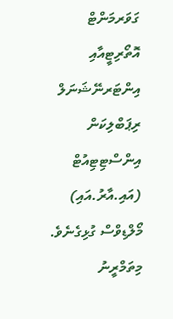ގަވަރމަންޓް އޮތޯރިޓީއާއި އިންޓަރނޭޝަނަލް ރިޕަބްލިކަން އިންސްޓިޓިއުޓް (އައި.އާރު.އައި) މޯލްޑިވްސް ގުޅިގެނެވެ.
މިތަމްރީނު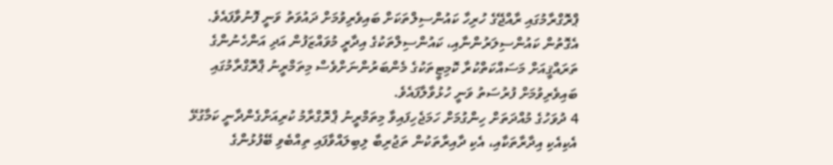ޕްރޮގްރާމުގައި ރާއްޖޭގެ ހުރިހާ ކައުންސިލްތަކަށް ބައިވެރިވުމަށް ދައުވަތު ވަނީ ފޮނުވާފައެވެ. އެގޮތުން ކައުންސިލަރުންނާއި، ކައުންސިލްތަކުގެ އިދާރީ މުވައްޒަފުން އަދި އަންހެނުންގެ ތަރައްޤީއަށް މަސައްކަތްކުރާ ކޮމިޓީތަކުގެ މެންބަރުންނަށްވެސް މިތަމްރީނު ޕްރޮގްރާމުގައި ބައިވެރިވުމަށް ފުރުސަތު ވަނީ ހުޅުވާލާފައެވެ.
4 ދުވަހުގެ މުއްދަތަށް ހިންގުމަށް ހަމަޖެހިފައިވާ މިތަމްރީނު ޕްރޮގްރާމު ކުރިއަށްގެންދާނީ ކަމާގުޅޭ އެކިއެކި އިދާރާތަކާއި، އެކި ދާއިރާތަކުން ތަޖުރިބާ ލިބިލައްވާފައި ތިއްބެވި ބޭފުޅުންގެ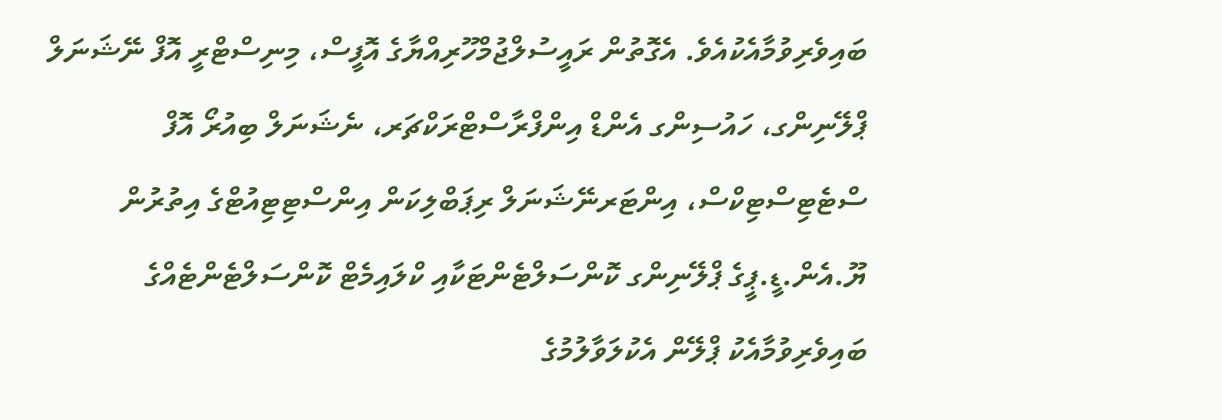ބައިވެރިވުމާއެކުއެވެ. އެގޮތުން ރައީސުލްޖުމްހޫރިއްޔާގެ އޮފީސް، މިނިސްޓްރީ އޮފް ނޭޝަނަލް ޕްލޭނިންގ، ހައުސިންގ އެންޑް އިންފްރާސްޓްރަކްޗަރ، ނެޝަނަލް ބިއުރޯ އޮފް ސްޓެޓިސްޓިކްސް، އިންޓަރނޭޝަނަލް ރިޕަބްލިކަން އިންސްޓިޓިއުޓްގެ އިތުރުން ޔޫ.އެން.ޑީ.ޕީގެ ޕްލޭނިންގ ކޮންސަލްޓެންޓަކާއި ކްލައިމެޓް ކޮންސަލްޓެންޓެއްގެ ބައިވެރިވުމާއެކު ޕްލޭން އެކުލަވާލުމުގެ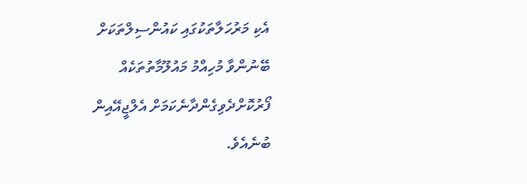އެކި މަރުހަލާތަކުގައި ކައުންސިލްތަކަށް ބޭނުންވާ މުހިއްމު މައުލޫމާތުތަކެއް ފޯރުކޮށްދެވިގެންދާނެކަމަށް އެލްޖީއޭއިން ބުނެއެވެ.